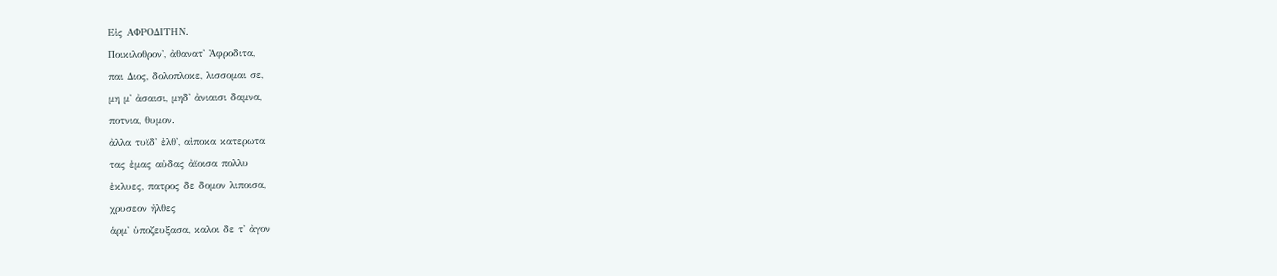Εἰς ΑΦΡΟΔΙΤΗΝ.
Ποικιλοθρον', ἀθανατ' Ἀφροδιτα,
παι Διος, δολοπλοκε, λισσομαι σε,
μη μ' ἀσαισι, μηδ' ἀνιαισι δαμνα,
ποτνια, θυμον.
ἀλλα τυϊδ' ἐλθ', αἰποκα κατερωτα
τας ἐμας αὐδας ἀϊοισα πολλυ
ἐκλυες, πατρος δε δομον λιποισα,
χρυσεον ἠλθες
ἁρμ' ὑποζευξασα, καλοι δε τ' ἀγον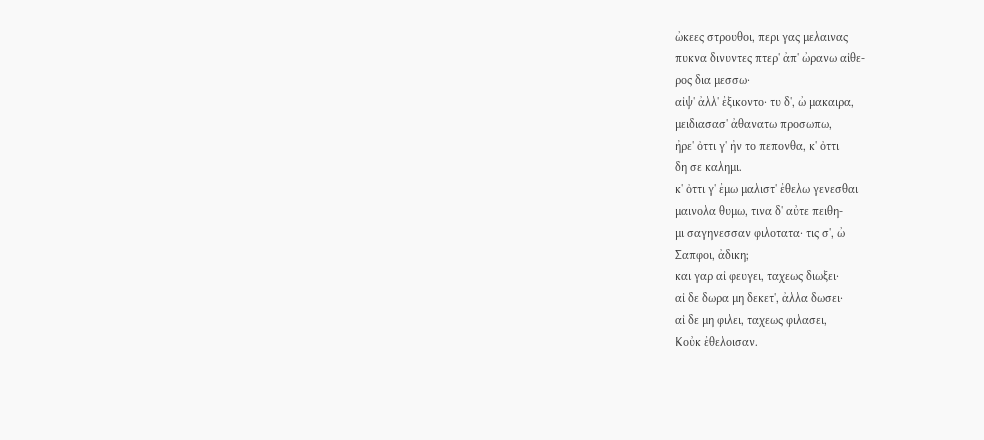ὠκεες στρουθοι, περι γας μελαινας
πυκνα δινυντες πτερ' ἀπ' ὠρανω αἰθε-
ρος δια μεσσω·
αἰψ' ἀλλ' ἐξικοντο· τυ δ', ὠ μακαιρα,
μειδιασασ' ἀθανατω προσωπω,
ἠρε' ὀττι γ' ἠν το πεπονθα, κ' ὀττι
δη σε καλημι.
κ' ὀττι γ' ἐμω μαλιστ' ἐθελω γενεσθαι
μαινολα θυμω, τινα δ' αὐτε πειθη-
μι σαγηνεσσαν φιλοτατα· τις σ', ὠ
Σαπφοι, ἀδικη;
και γαρ αἰ φευγει, ταχεως διωξει·
αἰ δε δωρα μη δεκετ', ἀλλα δωσει·
αἰ δε μη φιλει, ταχεως φιλασει,
Κοὐκ ἐθελοισαν.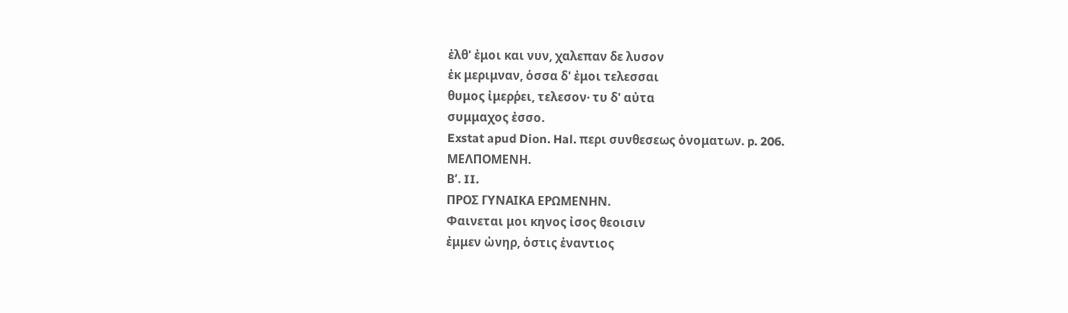ἐλθ' ἐμοι και νυν, χαλεπαν δε λυσον
ἐκ μεριμναν, ὁσσα δ' ἐμοι τελεσσαι
θυμος ἰμερῥει, τελεσον· τυ δ' αὐτα
συμμαχος ἐσσο.
Exstat apud Dion. Hal. περι συνθεσεως ὀνοματων. p. 206.
ΜΕΛΠΟΜΕΝΗ.
Βʹ. II.
ΠΡΟΣ ΓΥΝΑΙΚΑ ΕΡΩΜΕΝΗΝ.
Φαινεται μοι κηνος ἰσος θεοισιν
ἐμμεν ὠνηρ, ὁστις ἐναντιος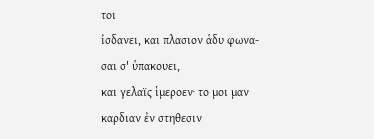τοι
ἰσδανει, και πλασιον ἁδυ φωνα-
σαι σ' ὑπακουει,
και γελαϊς ἱμεροεν· το μοι μαν
καρδιαν ἐν στηθεσιν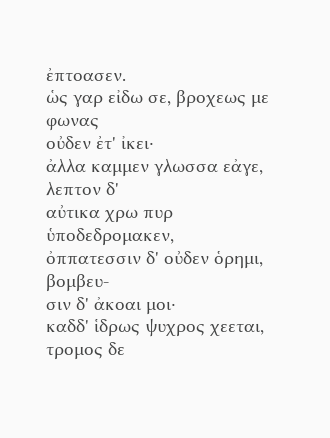ἐπτοασεν.
ὡς γαρ εἰδω σε, βροχεως με φωνας
οὐδεν ἐτ' ἰκει·
ἀλλα καμμεν γλωσσα εἀγε, λεπτον δ'
αὐτικα χρω πυρ ὑποδεδρομακεν,
ὀππατεσσιν δ' οὐδεν ὁρημι, βομβευ-
σιν δ' ἀκοαι μοι·
καδδ' ἱδρως ψυχρος χεεται, τρομος δε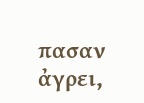πασαν ἀγρει,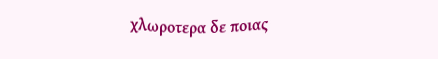χλωροτερα δε ποιας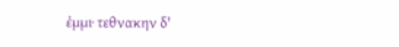ἐμμι· τεθνακην δ'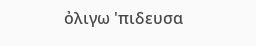ὀλιγω 'πιδευσα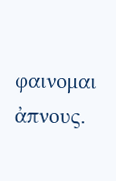φαινομαι ἀπνους.